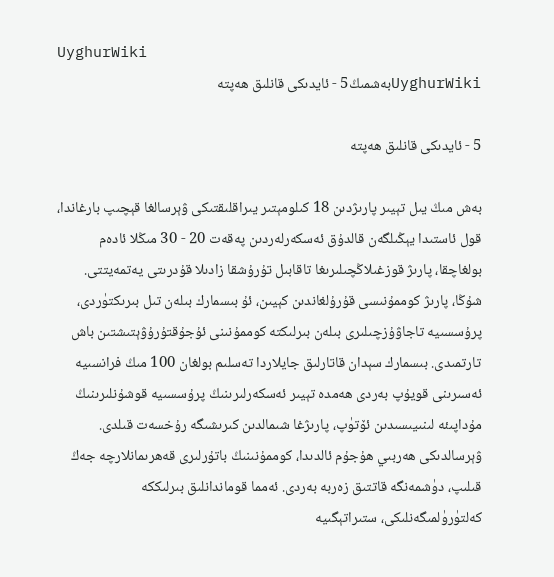UyghurWiki
UyghurWikiبەشمىڭ5 - ئايدىكى قانلىق ھەپتە

5 - ئايدىكى قانلىق ھەپتە

بەش مىڭ يىل تېيىر پارىژدىن 18 كىلومېتىر يىراقلىقتىكى ۋېرسالغا قېچىپ بارغاندا، قول ئاستىدا يېڭىلگەن قالدۇق ئەسكەرلەردىن پەقەت 20 - 30 مىڭلا ئادەم بولغاچقا، پارىژ قوزغىلاڭچىلىرىغا تاقابىل تۇرۇشقا زادىلا قۇدرىتى يەتمەيتتى. شۇڭا، پارىژ كوممۇنىسى قۇرۇلغاندىن كېيىن، ئۇ بىسمارك بىلەن تىل بىرىكتۈردى، پرۇسسىيە تاجاۋۇزچىلىرى بىلەن بىرلىكتە كوممۇنىنى ئۇجۇقتۇرۇۋېتىشتىن باش تارتمىدى. بىسمارك سېدان قاتارلىق جايلاردا تەسلىم بولغان 100 مىڭ فرانسىيە ئەسىرىنى قويۇپ بەردى ھەمدە تېيىر ئەسكەرلىرىنىڭ پرۇسسىيە قوشۇنلىرىنىڭ مۇداپىئە لىنىيىسىدىن ئۆتۈپ، پارىژغا شىمالدىن كىرىشىگە رۇخسەت قىلدى. ۋېرسالدىكى ھەربىي ھۇجۇم ئالدىدا، كوممۇنىنىڭ باتۇرلىرى قەھرىمانلارچە جەڭ قىلىپ، دۈشمەنگە قاتتىق زەربە بەردى. ئەمما قوماندانلىق بىرلىككە كەلتۈرۈلمىگەنلىكى، ستىراتېگىيە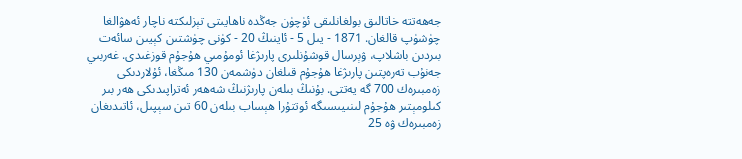جەھەتتە خاتالىق بولغانلىقى ئۈچۈن جەڭدە ناھايىتى تېزلىكتە ناچار ئەھۋالغا چۈشۈپ قالغان. 1871 - يىل 5 - ئاينىڭ 20 - كۈنى چۈشتىن كېيىن سائەت بىردىن باشلاپ، ۋېرسال قوشۇنلىرى پارىژغا ئومۇمىي ھۇجۇم قوزغىدى. غەربىي جەنۇب تەرەپتىن پارىژغا ھۇجۇم قىلغان دۈشمەن 130 مىڭغا، ئۇلاردىكى زەمبىرەك 700 گە يەتتى. بۇنىڭ بىلەن پارىژنىڭ شەھەر ئەتراپىدىكى ھەر بىر كىلومېتىر ھۇجۇم لىنىيىسىگە ئوتتۇرا ھېساب بىلەن 60 تىن سېپىل، ئاتىدىغان زەمبىرەك ۋە 25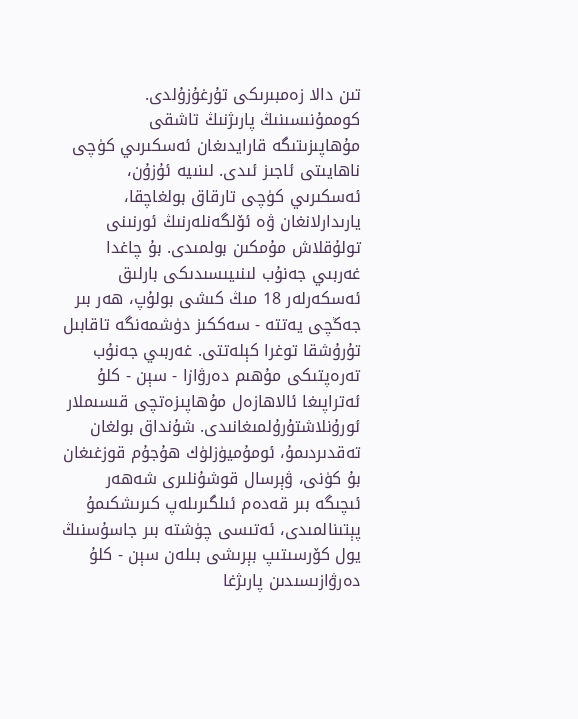تىن دالا زەمبىرىكى تۇرغۇزۇلدى. كوممۇنىسىنىڭ پارىژنىڭ تاشقى مۇھاپىزىتىگە قارايدىغان ئەسكىرىي كۈچى ناھايىتى ئاجىز ئىدى. لىنىيە ئۇزۇن، ئەسكىرىي كۈچى تارقاق بولغاچقا، يارىدارلانغان ۋە ئۆلگەنلەرنىڭ ئورنىنى تولۇقلاش مۇمكىن بولمىدى. بۇ چاغدا غەربىي جەنۇب لىنىيىسىدىكى بارلىق ئەسكەرلەر 18 مىڭ كىشى بولۇپ، ھەر بىر جەڭچى يەتتە - سەككىز دۈشمەنگە تاقابىل تۇرۇشقا توغرا كېلەتتى. غەربىي جەنۇب تەرەپتىكى مۇھىم دەرۋازا - سېن - كلۇ ئەتراپىغا ئالاھازەل مۇھاپىزەتچى قىسىملار ئورۇنلاشتۇرۇلمىغانىدى. شۇنداق بولغان تەقدىردىمۇ، ئومۇميۈزلۈك ھۇجۇم قوزغىغان بۇ كۈنى، ۋېرسال قوشۇنلىرى شەھەر ئىچىگە بىر قەدەم ئىلگىرىلەپ كىرىشكىمۇ پېتىنالمىدى، ئەتىسى چۈشتە بىر جاسۇسنىڭ يول كۆرسىتىپ بېرىشى بىلەن سېن - كلۇ دەرۋازىسىدىن پارىژغا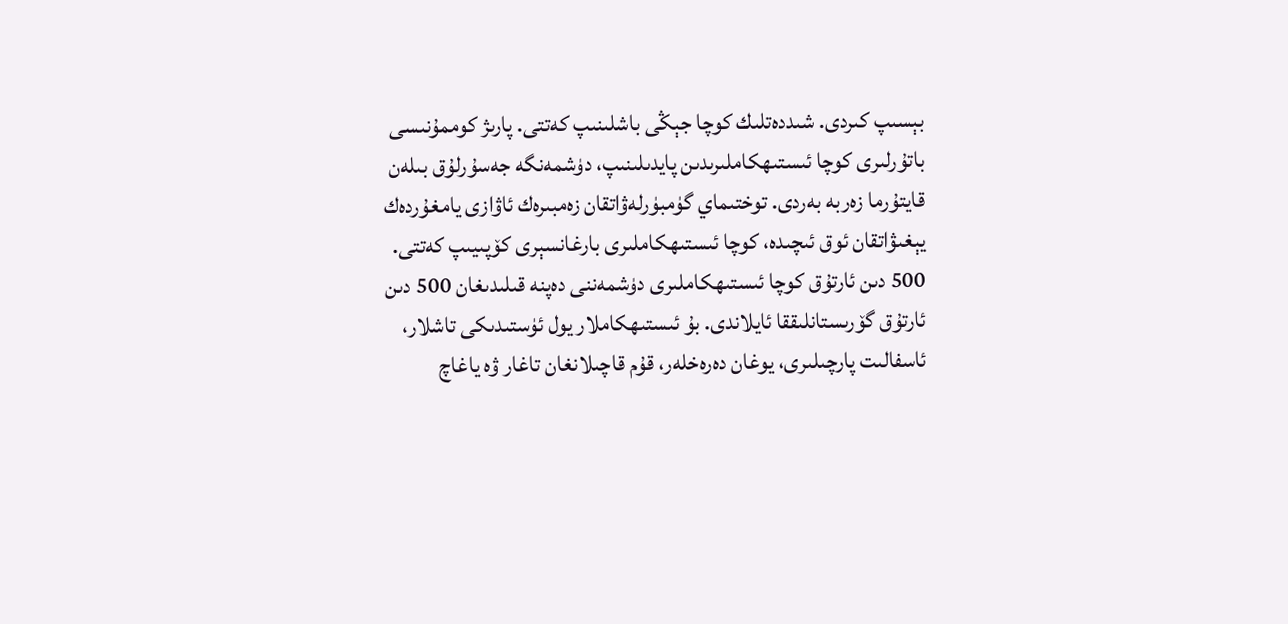بېسىپ كىردى. شىددەتلىك كوچا جېڭى باشلىنىپ كەتتى. پارىژ كوممۇنىسى باتۇرلىرى كوچا ئىستىھكاملىرىدىن پايدىلىنىپ، دۈشمەنگە جەسۇرلۇق بىلەن قايتۇرما زەربە بەردى. توختىماي گۈمبۈرلەۋاتقان زەمبىرەك ئاۋازى يامغۇردەك يېغىۋاتقان ئوق ئىچىدە، كوچا ئىستىھكاملىرى بارغانسېرى كۆپىيىپ كەتتى. 500 دىن ئارتۇق كوچا ئىستىھكاملىرى دۈشمەننى دەپنە قىلىدىغان 500 دىن ئارتۇق گۆرىستانلىققا ئايلاندى. بۇ ئىستىھكاملار يول ئۈستىدىكى تاشلار، ئاسفالىت پارچىلىرى، يوغان دەرەخلەر، قۇم قاچىلانغان تاغار ۋە ياغاچ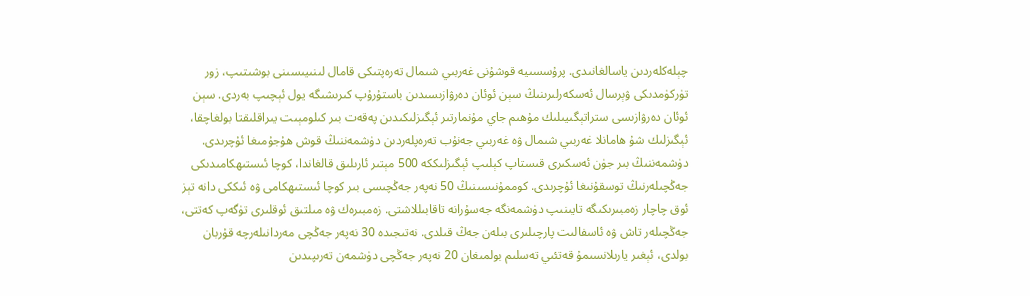چېلەكلەردىن ياسالغانىدى. پرۇسسىيە قوشۇنى غەربىي شىمال تەرەپتىكى قامال لىنىيىسىنى بوشىتىپ، زور تۈركۈمدىكى ۋېرسال ئەسكەرلىرىنىڭ سېن ئوئان دەرۋازىسىدىن باستۇرۇپ كىرىشىگە يول ئېچىپ بەردى. سېن ئوئان دەرۋازىسى ستراتېگىيىلىك مۇھىم جاي مۇنمارتىر ئېگىزلىكىدىن پەقەت بىر كىلومېىت يىراقلىقتا بولغاچقا، ئېگىزلىك شۇ ھامانلا غەربىي شىمال ۋە غەربىي جەنۇب تەرەپلەردىن دۈشمەننىڭ قوش ھۇجۇمىغا ئۇچرىدى. دۈشمەننىڭ بىر جۈن ئەسكىرى قىستاپ كېلىپ ئېگىزلىككە 500 مېتىر ئارىلىق قالغاندا، كوچا ئىستىھكامىدىكى جەڭچىلەرنىڭ توسقۇنىغا ئۇچرىدى. كوممۇنىسىنىڭ 50 نەپەر جەڭچىسى بىر كوچا ئىستىھكامى ۋە ئىككى دانە تېز ئوق چاچار زەمبىرىكىگە تايىنىپ دۈشمەنگە جەسۇرانە تاقابىللاشتى. زەمبىرەك ۋە مىلتىق ئوقلىرى تۈگەپ كەتتى، جەڭچىلەر تاش ۋە ئاسفالىت پارچىلىرى بىلەن جەڭ قىلدى. نەتىجىدە 30 نەپەر جەڭچى مەردانىلەرچە قۇربان بولدى، ئېغىر يارىلانسىمۇ قەتئىي تەسلىم بولمىغان 20 نەپەر جەڭچى دۈشمەن تەرىپىدىن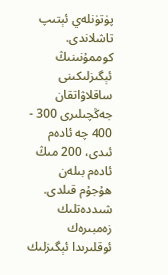پۈتۈنلەي ئېتىپ تاشلاندى. كوممۇنىنىڭ ئېگىزلىكىنى ساقلاۋاتقان جەڭچىلىرى 300 - 400 چە ئادەم ئىدى، 200 مىڭ ئادەم بىلەن ھۇجۇم قىلدى. شىددەتلىك زەمبىرەك ئوقلىرىدا ئېگىزلىك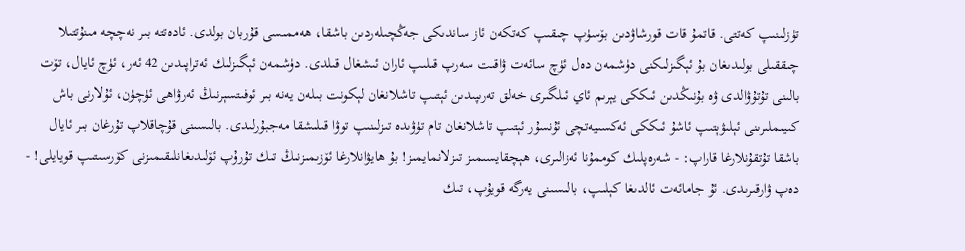تۈزلىنىپ كەتتى. قاتمۇ قات قورشاۋدىن بۆسۈپ چىقىپ كەتكەن ئاز ساندىكى جەڭچىلەردىن باشقا، ھەممىسى قۇربان بولدى. ئادەتتە بىر نەچچە مىنۇتتىلا چىققىلى بولىدىغان بۇ ئېگىزلىكنى دۈشمەن دەل ئۈچ سائەت ۋاقىت سەرپ قىلىپ ئاران ئىشغال قىلدى. دۈشمەن ئېگىزلىك ئەتراپىدىن 42 ئەر، ئۈچ ئايال، تۆت بالىنى تۇتۇۋالدى ۋە بۇنىڭدىن ئىككى يېرىم ئاي ئىلگىرى خەلق تەرىپىدىن ئېتىپ تاشلانغان لېكونت بىلەن يەنە بىر ئوفىتسېرنىڭ ئەرۋاھى ئۈچۈن، ئۇلارنى باش كىيىملىرىنى ئېلىۋېتىپ ئاشۇ ئىككى ئەكسىيەتچى ئۇنسۇر ئېتىپ تاشلانغان تام تۈۋىدە تىزلىنىپ توۋا قىلىشقا مەجبۇرلىدى. بالىسىنى قۇچاقلاپ تۇرغان بىر ئايال باشقا تۇتقۇنلارغا قاراپ: - شەرەپلىك كوممۇنا ئەزالىرى، ھېچقايسىمىز تىزلانمايمىز! بۇ ھايۋانلارغا ئۆزىمىزنىڭ تىك تۇرۇپ ئۆلىدىغانلىقىمىزنى كۆرسىتىپ قويايلى! - دەپ ۋارقىرىدى. ئۇ جامائەت ئالدىغا كېلىپ، بالىسىنى يەرگە قويۇپ، تىك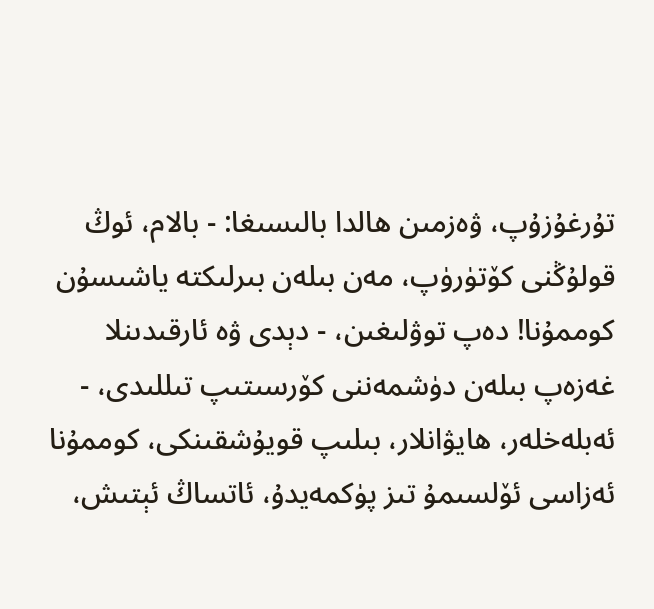تۇرغۇزۇپ، ۋەزمىن ھالدا بالىسىغا: - بالام، ئوڭ قولۇڭنى كۆتۈرۈپ، مەن بىلەن بىرلىكتە ياشىسۇن كوممۇنا! دەپ توۋلىغىن، - دېدى ۋە ئارقىدىنلا غەزەپ بىلەن دۈشمەننى كۆرسىتىپ تىللىدى، - ئەبلەخلەر، ھايۋانلار، بىلىپ قويۇشقىنكى، كوممۇنا ئەزاسى ئۆلسىمۇ تىز پۈكمەيدۇ، ئاتساڭ ئېتىش،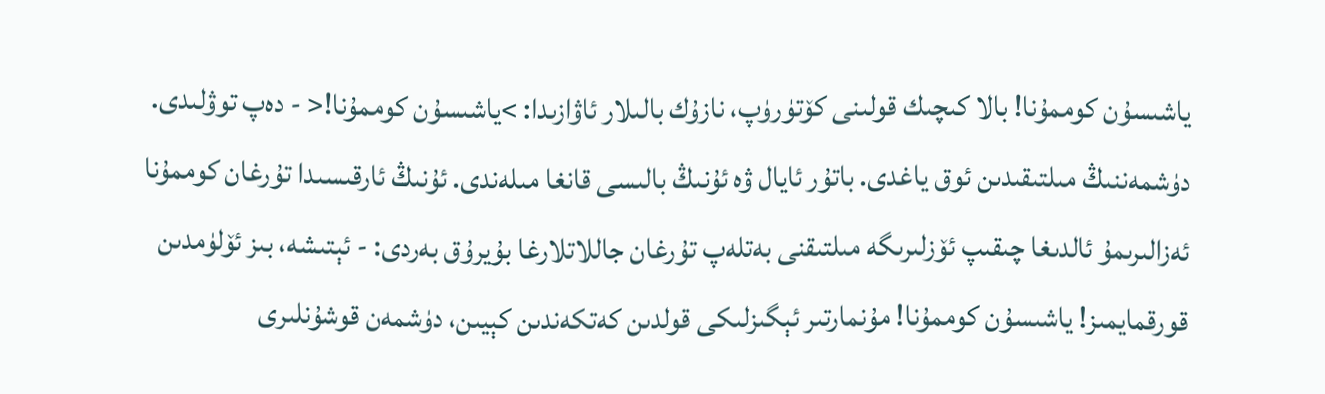ياشىسۇن كوممۇنا! بالا كىچىك قولىنى كۆتۈرۈپ، نازۇك بالىلار ئاۋازىدا: >ياشىسۇن كوممۇنا!< - دەپ توۋلىدى. دۈشمەننىڭ مىلتىقىدىن ئوق ياغدى. باتۇر ئايال ۋە ئۇنىڭ بالىسى قانغا مىلەندى. ئۇنىڭ ئارقىسىدا تۇرغان كوممۇنا ئەزالىرىمۇ ئالدىغا چىقىپ ئۆزلىرىگە مىلتىقنى بەتلەپ تۇرغان جاللاتلارغا بۇيرۇق بەردى: - ئېتىشە، بىز ئۆلۈمدىن قورقمايمىز! ياشىسۇن كوممۇنا! مۇنمارتىر ئېگىزلىكى قولدىن كەتكەندىن كېيىن، دۈشمەن قوشۇنلىرى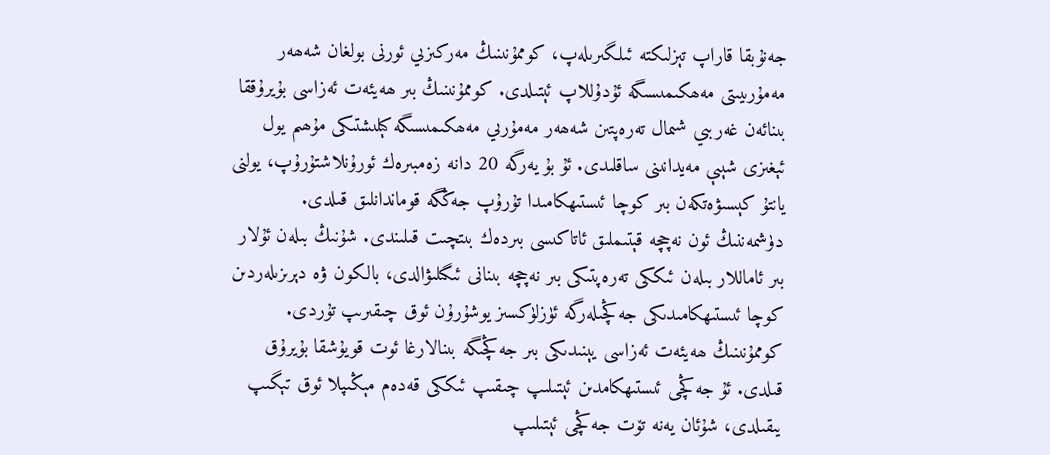جەنۇبقا قاراپ تېزلىكتە ئىلگىرىلەپ، كوممۇنىنىڭ مەركىزىي ئورنى بولغان شەھەر مەمۇرىيىتى مەھكىمىسىگە ئۇدۇللاپ ئېتىلدى. كوممۇنىنىڭ بىر ھەيئەت ئەزاسى بۇيرۇققا بىنائەن غەربىي شىمال تەرەپتىن شەھەر مەمۇرىي مەھكىمىسىگە كېلىشتىكى مۇھىم يول ئېغىزى شېىې مەيدانىنى ساقلىدى. ئۇ بۇ يەرگە 20 دانە زەمبىرەك ئورۇنلاشتۇرۇپ، يولنى يانتۇ كېسىۋەتكەن بىر كوچا ئىستىھكامىدا تۇرۇپ جەڭگە قوماندانلىق قىلدى. دۈشمەننىڭ ئون نەچچە قېتىملىق ئاتاكىسى بىردەك بىتچىت قىلىندى. شۇنىڭ بىلەن ئۇلار بىر ئاماللار بىلەن ئىككى تەرەپتىكى بىر نەچچە بىنانى ئىگىلىۋالدى، بالكون ۋە دېرىزىلەردىن كوچا ئىستىھكامىدىكى جەڭچىلەرگە ئۈزلۈكسىز يوشۇرۇن ئوق چىقىرىپ تۇردى. كوممۇنىنىڭ ھەيئەت ئەزاسى يېنىدىكى بىر جەڭچىگە بىنالارغا ئوت قويۇشقا بۇيرۇق قىلدى. ئۇ جەڭچى ئىستىھكامدىن ئېتىلىپ چىقىپ ئىككى قەدەم مېڭىپلا ئوق تېگىپ يىقىلدى، شۇئان يەنە تۆت جەڭچى ئېتىلىپ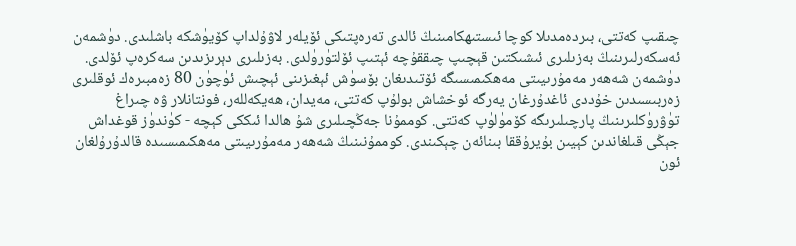چىقىپ كەتتى، بىردەمدىلا كوچا ئىستىھكامىنىڭ ئالدى تەرەپتىكى ئۆيلەر لاۋۇلداپ كۆيۈشكە باشلىدى. دۈشمەن ئەسكەرلىرىنىڭ بەزىلىرى ئىشىكتىن قېچىپ چىققۇچە ئېتىپ ئۆلتۈرۈلدى. بەزىلىرى دېرىزىدىن سەكرەپ ئۆلدى. دۈشمەن شەھەر مەمۇرىيىتى مەھكىمىسىگە ئۆتىدىغان بۆسۈش ئېغىزىنى ئېچىش ئۈچۈن 80 زەمبىرەك ئوقلىرى زەربىسىدىن خۇددى ئاغدۇرغان يەرگە ئوخشاش بولۇپ كەتتى، مەيدان، ھەيكەللەر، فونتانلار ۋە چىراغ تۈۋرۈكلىرىنىڭ پارچىلىرىگە كۆمۈلۈپ كەتتى. كوممۇنا جەڭچىلىرى شۇ ھالدا ئىككى كېچە - كۈندۈز قوغداش جېڭى قىلغاندىن كېيىن بۇيرۇققا بىنائەن چېكىندى. كوممۇنىنىڭ شەھەر مەمۇرىيىتى مەھكىمىسىدە قالدۇرۇلغان ئون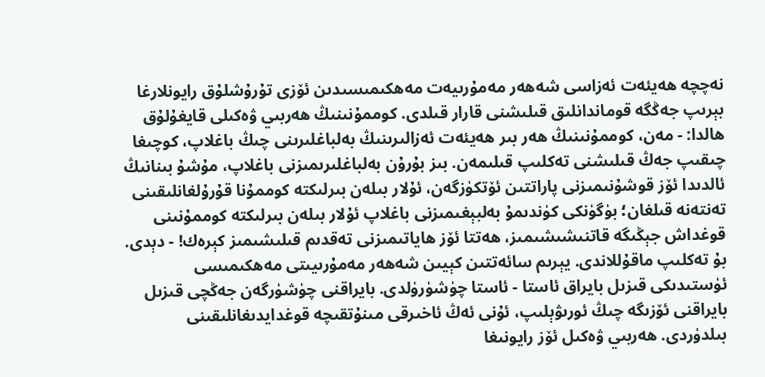نەچچە ھەيئەت ئەزاسى شەھەر مەمۇرىيەت مەھكىمىسىدىن ئۆزى تۇرۇشلۇق رايونلارغا بېرىپ جەڭگە قوماندانلىق قىلىشنى قارار قىلدى. كوممۇنىنىڭ ھەربىي ۋەكىلى قايغۇلۇق ھالدا: - مەن، كوممۇنىنىڭ ھەر بىر ھەيئەت ئەزالىرىنىڭ بەلباغلىرىنى چىڭ باغلاپ، كوچىغا چىقىپ جەڭ قىلىشنى تەكلىپ قىلىمەن. بىز بۇرۇن بەلباغلىرىمىزنى باغلاپ، مۇشۇ بىنانىڭ ئالدىدا ئۆز قوشۇنىمىزنى پاراتتىن ئۆتكۈزگەن، ئۇلار بىلەن بىرلىكتە كوممۇنا قۇرۇلغانلىقىنى تەنتەنە قىلغان؛ بۈگۈنكى كۈندىمۇ بەلبېغىمىزنى باغلاپ ئۇلار بىلەن بىرلىكتە كوممۇنىنى قوغداش جېڭىگە قاتنىشىشىمىز، ھەتتا ئۆز ھاياتىمىزنى تەقدىم قىلىشىمىز كېرەك! - دېدى. بۇ تەكلىپ ماقۇللاندى. يېرىم سائەتتىن كېيىن شەھەر مەمۇرىيىتى مەھكىمىسى ئۈستىدىكى قىزىل بايراق ئاستا - ئاستا چۈشۈرۈلدى. بايراقنى چۈشۈرگەن جەڭچى قىزىل بايراقنى ئۆزىگە چىڭ ئورىۋېلىپ، ئۇنى ئەڭ ئاخىرقى مىنۇتقىچە قوغدايدىغانلىقىنى بىلدۈردى. ھەربىي ۋەكىل ئۆز رايونىغا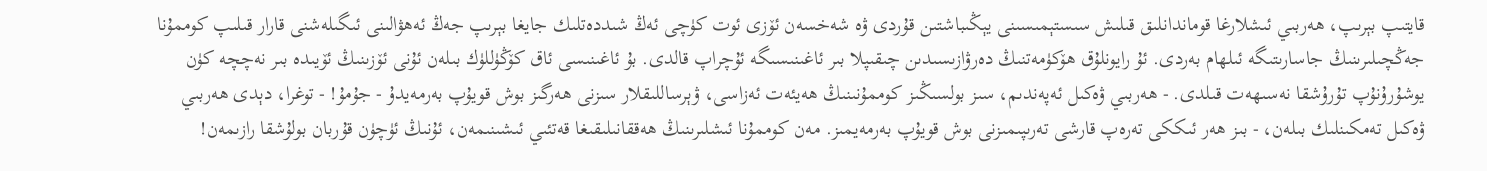قايتىپ بېرىپ، ھەربىي ئىشلارغا قوماندانلىق قىلىش سىستېمىسىنى يېڭىباشتىن قۇردى ۋە شەخسەن ئۆزى ئوت كۈچى ئەڭ شىددەتلىك جايغا بېرىپ جەڭ ئەھۋالىنى ئىگىلەشنى قارار قىلىپ كوممۇنا جەڭچىلىرىنىڭ جاسارىتىگە ئىلھام بەردى. ئۇ رايونلۇق ھۆكۈمەتنىڭ دەرۋازىسىدىن چىقىپلا بىر ئاغىنىسىگە ئۇچراپ قالدى. بۇ ئاغىنىسى ئاق كۆڭۈللۈك بىلەن ئۇنى ئۆزىنىڭ ئۆيىدە بىر نەچچە كۈن يوشۇرۇنۇپ تۇرۇشقا نەسىھەت قىلدى. - ھەربىي ۋەكىل ئەپەندىم، سىز بولسىڭىز كوممۇنىنىڭ ھەيئەت ئەزاسى، ۋېرساللىقلار سىزنى ھەرگىز بوش قويۇپ بەرمەيدۇ - جۇمۇ! - توغرا، دېدى ھەربىي ۋەكىل تەمكىنلىك بىلەن، - بىز ھەر ئىككى تەرەپ قارشى تەرىپىمىزنى بوش قويۇپ بەرمەيمىز. مەن كوممۇنا ئىشلىرىنىڭ ھەققانىلىقىغا قەتئىي ئىشىنىمەن، ئۇنىڭ ئۈچۈن قۇربان بولۇشقا رازىمەن!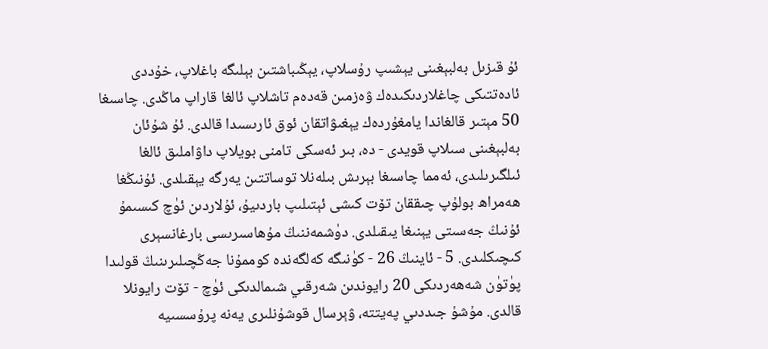ئۇ قىزىل بەلبېغىنى يېشىپ رۇسلاپ، يېڭىباشتىن بېلىگە باغلاپ، خۇددى ئادەتتىكى چاغلاردىكىدەك ۋەزمىن قەدەم تاشلاپ ئالغا قاراپ ماڭدى. چاسىغا 50 مېتىر قالغاندا يامغۇردەك يېغىۋاتقان ئوق ئارىسىدا قالدى. ئۇ شۇئان بەلبېغىنى سىلاپ قويدى - دە، بىر ئەسكى تامنى بويلاپ داۋاملىق ئالغا ئىلگىرىلىدى، ئەمما چاسىغا بېرىش بىلەنلا توساتتىن يەرگە يېقىلدى. ئۇنىڭغا ھەمراھ بولۇپ چىققان تۆت كىشى ئېتىلىپ باردىيۇ، ئۇلاردىن ئۈچ كىسىمۇ ئۇنىڭ جەسىتى يېنىغا يىقىلدى. دۈشمەننىڭ مۇھاسىرىسى بارغانسېرى كىچىكلىدى. 5 - ئاينىڭ 26 - كۈنىگە كەلگەندە كوممۇنا جەڭچىلىرىنىڭ قولىدا پۈتۈن شەھەردىكى 20 رايوندىن شەرقىي شىمالدىكى ئۈچ - تۆت رايونلا قالدى. مۇشۇ جىددىي پەيتتە، ۋېرسال قوشۇنلىرى يەنە پرۇسسىيە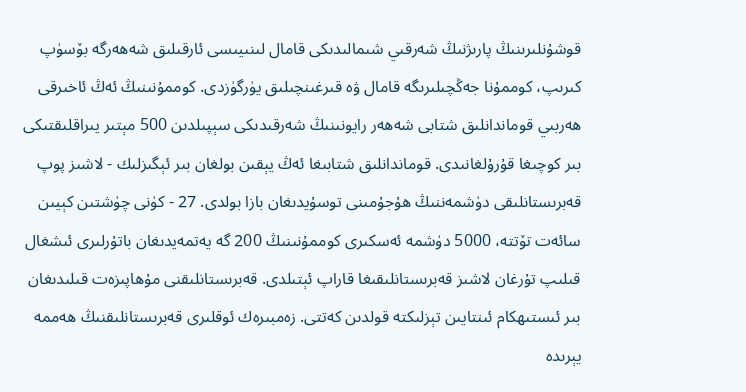قوشۇنلىرىنىڭ پارىژنىڭ شەرقىي شىمالىدىكى قامال لىنىيىسى ئارقىلىق شەھەرگە بۆسۈپ كىرىپ، كوممۇنا جەڭچىلىرىگە قامال ۋە قىرغىنچىلىق يۈرگۈزدى. كوممۇنىنىڭ ئەڭ ئاخىرقى ھەربىي قوماندانلىق شتابى شەھەر رايونىنىڭ شەرقىدىكى سېپىلدىن 500 مېتىر يىراقلىقتىكى بىر كوچىغا قۇرۇلغانىدى. قوماندانلىق شتابىغا ئەڭ يېقىن بولغان بىر ئېگىزلىك - لاشىز پوپ قەبرىستانلىقى دۈشمەننىڭ ھۇجۇمىنى توسۇيدىغان بازا بولدى. 27 - كۈنى چۈشتىن كېيىن سائەت تۆتتە، 5000 دۈشمە ئەسكىرى كوممۇنىنىڭ 200 گە يەتمەيدىغان باتۇرلىرى ئىشغال قىلىپ تۇرغان لاشىز قەبرىستانلىقىغا قاراپ ئېتىلدى. قەبرىستانلىقنى مۇھاپىزەت قىلىدىغان بىر ئىستىھكام ئىنتايىن تېزلىكتە قولدىن كەتتى. زەمبىرەك ئوقلىرى قەبرىستانلىقنىڭ ھەممە يېرىدە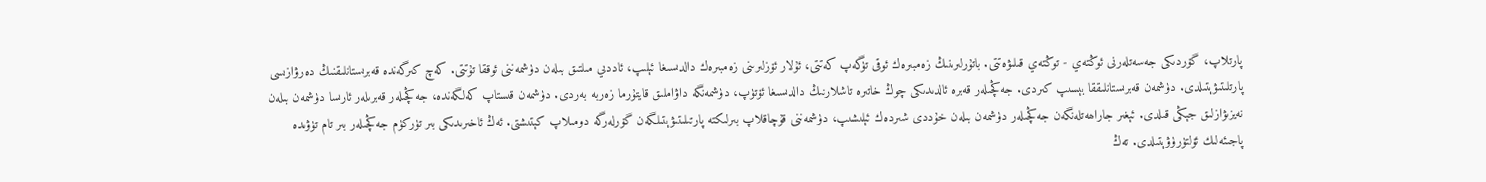پارتلاپ، گۆردىكى جەسەتلەرنى ئوڭتەي - توڭتەي قىلىۋەتتى. باتۇرلىرىنىڭ زەمبىرەك ئوقى تۈگەپ كەتتى، ئۇلار ئۆزلىرىنى زەمبىرەك دالدىسىغا ئېلىپ، ئاددىي مىلتىق بىلەن دۈشمەننى ئوققا تۇتتى. كەچ كىرگەندە قەبرىستانلىقنىڭ دەرۋازىسى پارتلىتىۋېتىلدى. دۈشمەن قەبرىستانلىققا بېسىپ كىردى. جەڭچىلەر قەبرە ئالدىدىكى چوڭ خاتىرە تاشلارنىڭ دالدىسىغا ئۆتۈپ، دۈشمەنگە داۋاملىق قايتۇرما زەربە بەردى. دۈشمەن قىستاپ كەلگەندە، جەڭچىلەر قەبرىلەر ئارىسا دۈشمەن بىلەن نەيزىۋازلىق جېڭى قىلدى. ئېغىر جاراھەتلەنگەن جەڭچىلەر دۈشمەن بىلەن خۇددى شىردەك ئېلىشىپ، دۈشمەننى قۇچاقلاپ بىرلىكتە پارتىلىتىۋېتىلگەن گۆرلەرگە دومىلاپ كېتىشتى. ئەڭ ئاخىرىدىكى بىر تۈركۈم جەڭچىلەر بىر تام تۈۋىدە پاجىئەلىك ئۆلتۈرۈۋېتىلدى. تەڭ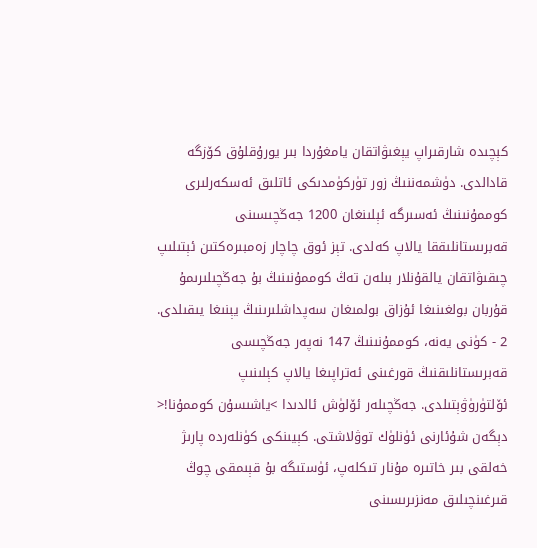كېچىدە شارقىراپ يېغىۋاتقان يامغۇردا بىر يورۇقلۇق كۆزگە قادالدى. دۈشمەننىڭ زور تۈركۈمدىكى ئاتلىق ئەسكەرلىرى كوممۇنىنىڭ ئەسىرگە ئېلىنغان 1200 جەڭچىسىنى قەبرىستانلىققا يالاپ كەلدى. تېز ئوق چاچار زەمبىرەكتىن ئېتىلىپ چىقىۋاتقان يالقۇنلار بىلەن تەڭ كوممۇنىنىڭ بۇ جەڭچىلىرىمۇ قۇربان بولغىنىغا ئۇزاق بولمىغان سەپداشلىرىنىڭ يېنىغا يىقىلدى. 2 - كۈنى يەنە، كوممۇنىنىڭ 147 نەپەر جەڭچىسى قەبرىستانلىقنىڭ قورغىنى ئەتراپىغا يالاپ كېلىنىپ ئۆلتۈرۈۋېتىلدى. جەڭچىلەر ئۆلۈش ئالدىدا >ياشىسۇن كوممۇنا!< دېگەن شۇئارنى ئۈنلۈك توۋلاشتى. كېيىنكى كۈنلەردە پارىژ خەلقى بىر خاتىرە مۇنار تىكلەپ، ئۈستىگە بۇ قېىمقى چوڭ قىرغىنچىلىق مەنزىرىسىنى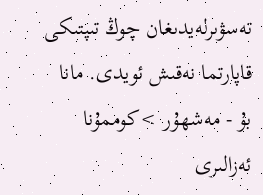تەسۋىرلەيدىغان چوڭ تىپتىكى قاپارتما نەقىش ئويدى. مانا بۇ - مەشھۇر >كوممۇنا ئەزالىرى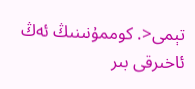تېمى<. كوممۇنىنىڭ ئەڭ ئاخىرقى بىر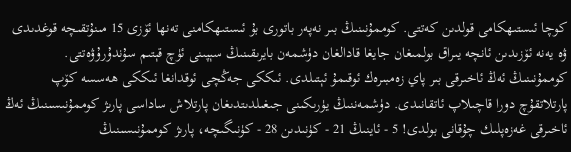كوچا ئىستىھكامى قولدىن كەتتى. كوممۇنىنىڭ بىر نەپەر باتورى بۇ ئىستىھكامنى تەنھا ئۆزى 15 مىنۇتقىچە قوغدىدى ۋە يەنە ئۆزىدىن ئانچە يىراق بولمىغان جايغا قادالغان دۈشمەن بايرىقىنىڭ سېپىنى ئۈچ قېتىم سۇندۇرۇۋەتتى. كوممۇنىنىڭ ئەڭ ئاخىرقى بىر پاي زەمبىرەك ئوقىمۇ ئېتىلدى. ئىككى جەڭچى ئوقدانغا ئىككى ھەسسە كۆپ پارتلاتقۇچ دورا قاچىلاپ ئاتقانىدى. دۈشمەننىڭ يۈرىكىنى جىغىلدىتدىغان پارتلاش ساداسى پارىژ كوممۇنىسىنىڭ ئەڭ ئاخىرقى غەزەپلىك چۇقانى بولدى! 5 - ئاينىڭ 21 - كۈنىدىن 28 - كۈنىگىچە، پارىژ كوممۇنىسىنىڭ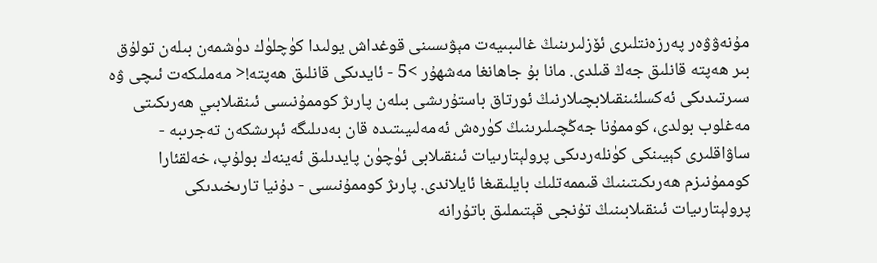مۇنەۋۋەر پەرزەنتلىرى ئۆزلىرىنىڭ غالىبىيەت مېۋىسىنى قوغداش يولىدا كۈچلۈك دۈشمەن بىلەن تولۇق بىر ھەپتە قانلىق جەڭ قىلدى. مانا بۇ جاھانغا مەشھۇر >5 - ئايدىكى قانلىق ھەپتە!< مەملىكەت ئىچى ۋە سىرتىدىكى ئەكسلئىنقىلابچىلارنىڭ ئورتاق باستۇرىشى بىلەن پارىژ كوممۇنىسى ئىنقىلابىي ھەرىكىتى مەغلوب بولدى، كوممۇنا جەڭچىلىرىنىڭ كۈرەش ئەمەلىيىتىدە قان بەدىلىگە ئېرىشكەن تەجرىبە - ساۋاقلىرى كېيىنكى كۈنلەردىكى پرولېتارىيات ئىنقىلابى ئۈچۈن پايدىلىق ئەينەك بولۇپ، خەلقئارا كوممۇنىزم ھەرىكىتىنىڭ قىممەتلىك بايلىقىغا ئايلاندى. پارىژ كوممۇنىسى - دۇنيا تارىخىدىكى پرولېتارىيات ئىنقىلابىنىڭ تۇنجى قېتىملىق باتۇرانە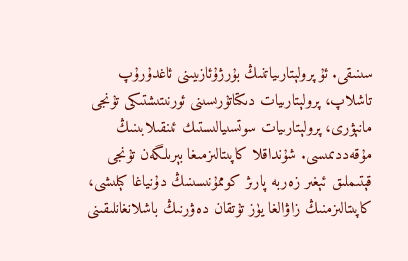سىنىقى. ئۇ پرولېتارىياتنىڭ بۇرژۇئازىيىنى ئاغدۇرۇپ تاشلاپ، پرولېتارىيات دىكتاتۇرىسىنى ئورنىتىشتىكى تۇنجى مانېۋرى، پرولېتارىيات سوتسىيالىستىك ئىنقىلابىنىڭ مۇقەددىمىسى. شۇنداقلا كاپىتالىزمىغا بېرىلگەن تۇنجى قېتىملىق ئېغىر زەربە پارىژ كوممۇنىسىنىڭ دۇنياغا كېلىشى، كاپىتالىزمنىڭ زاۋالغا يۈز تۇتقان دەۋرنىڭ باشلانغانلىقىنى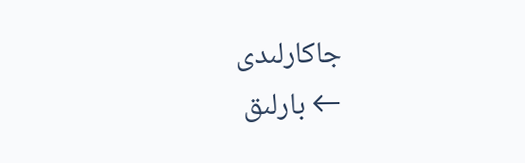جاكارلىدى
← بارلىق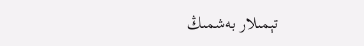تېمىلار بەشمىڭ